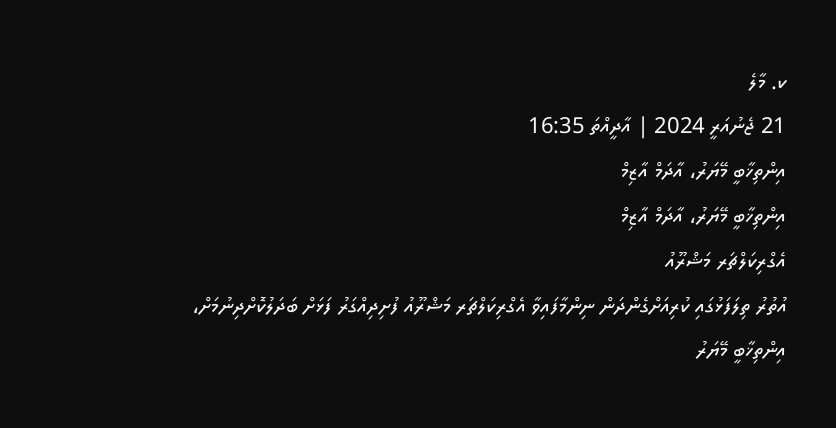ކ. މާލެ
21 ޖެނުއަރީ 2024 | އާދީއްތަ 16:35
އިންތިޚާބީ މޭޔަރު، އާދަމް އާޒިމް
އިންތިޚާބީ މޭޔަރު، އާދަމް އާޒިމް
އެގްރިކަލްޗަރ މަޝްރޫއު
އުތުރު ތިލަފަޅުގައި ކުރިއަށްގެންދަން ނިންމާފައިވާ އެގްރިކަލްޗަރ މަޝްރޫއު ފުށިދިއްގަރު ފަޅަށް ބަދަލުކޮށްދިނުމަށް، އިންތިޚާބީ މޭޔަރު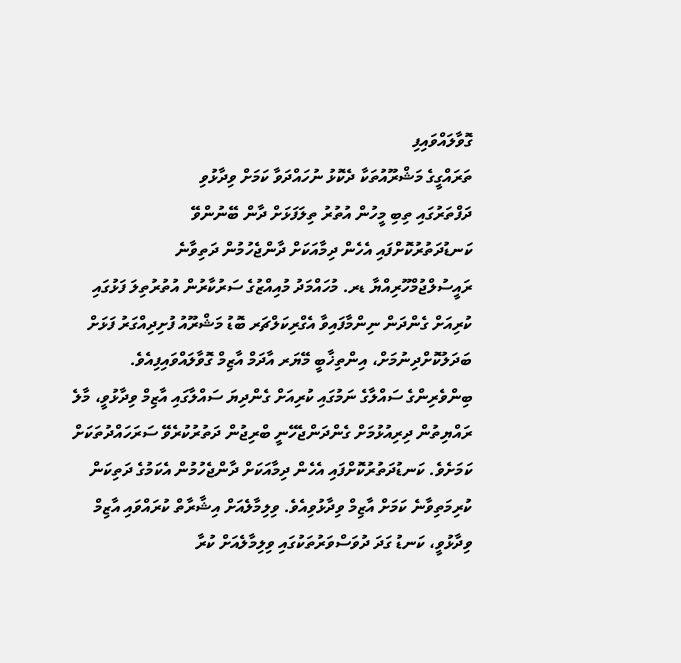ގޮވާލައްވައިފި
ތަރައްގީގެ މަޝްރޫއުތަކާ ދެކޮޅު ނުހައްދަވާ ކަމަށް ވިދާޅުވި
ދަފްތަރުގައި ތިބި މީހުން އުތުރު ތިލަފަޅަށް ދާން ބޭނުންވޭ
ކަނޑުދަތުރުކޮށްފައި އެހެން ދިމާއަކަށް ދާންޖެހުމުން ދަތިވާނެ
ރައީސުލްޖުމްހޫރިއްޔާ ޑރ. މުހައްމަދު މުއިއްޒުގެ ސަރުކާރުން އުތުރުތިލަ ފަޅުގައި ކުރިއަށް ގެންދަން ނިންމާފައިވާ އެގްރިކަލްޗަރ ބޮޑު މަޝްރޫއު ފުށިދިއްގަރު ފަޅަށް ބަދަލުކޮށްދިނުމަށް، އިންތިޚާބީ މޭޔަރ އާދަމް އާޒިމް ގޮވާލައްވައިފިއެވެ.
ބިންވެރިންގެ ސައްލާގެ ނަމުގައި ކުރިއަށް ގެންދިޔަ ސައްލާގައި އާޒިމް ވިދާޅުވީ، މާލެ ރައްޔިތުން ދިރިއުޅުމަށް ގެންދަންޖެހޭނީ ބްރިޖުން ދަތުރުކުރެވޭ ސަރަހައްދުތަކަށް ކަމަށެވެ. ކަނޑުދަތުރުކޮށްފައި އެހެން ދިމާއަކަށް ދާންޖެހުމުން އެކަމުގެ ދަތިކަން ކުރިމަތިވާނެ ކަމަށް އާޒިމް ވިދާޅުވިއެވެ. ވިލިމާލެއަށް އިޝާރާތް ކުރައްވައި އާޒިމް ވިދާޅުވީ، ކަނޑު ގަދަ ދުވަސްވަރުތަކުގައި ވިލިމާލެއަށް ކުރާ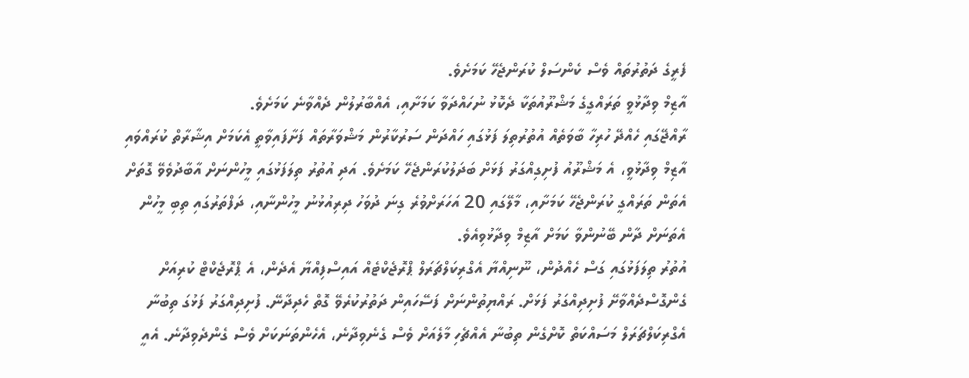ފެރީގެ ދަތުރުތައް ވެސް ކެންސަލް ކުރަންޖެހޭ ކަމަށެވެ.
އާޒިމް ވިދާޅުވީ ތަރައްގީގެ މަޝްރޫއުތަކާ ދެކޮޅު ނުހައްދަވާ ކަމަށާއި، އެއްބާރުލުން ދެއްވާނެ ކަމަށެވެ.
ރާއްޖޭގައި ހެއްދޭ ހުރިހާ ބާވަތެއް އުތުރުތިލަ ފަޅުގައި ހައްދަން ސަރުކާރުން މަޝްވަރާތައް ފަށާފައިވާތީ އެކަމަށް އިޝާރާތް ކުރައްވައި އާޒިމް ވިދާޅުވީ، އެ މަޝްރޫއު ފުށިގިއްގަރު ފަޅަށް ބަދަލުކުރަންޖެހޭ ކަމަށެވެ. އަދި އުތުރު ތިލަފަޅުގައި މީހުންނަށް އާބާދުވެވޭ ގޮތަށް އެތަން ތަރައްގީ ކުރަންޖެހޭ ކަމަށާއި، މާލޭގައި 20 އަހަރަށްވުރެ ގިނަ ދުވަހު ދިރިއުޅުނު މީހުންނާއި، ދަފްތަރުގައި ތިބި މީހުން އެތަނަށް ދާން ބޭނުންވާ ކަމަށް އާޒިމް ވިދާޅުވިއެވެ.
އުތުރު ތިލަފަޅުގައި ގަސް ހެއްދުން، ނޫނިއްޔާ އެގްރިކަލްޗަރަލް ޕްރޮޖެކްޓެއް އައިސްފިއްޔާ އެދެން، އެ ޕްރޮޖެކްޓް ކުރިއަށް ގެންގޮސްދެއްވާށޭ ފުށިދިއްގަރު ފަޅަށް. ރައްޔިތުންނަށް ފަސޭހައިން ދަތުރުކުރެވޭ ގޮތް ހެދިދާނޭ. ފުށިދިއްގަރު ފަޅުގަ ތިބުނާ އެގްރިކަލްޗަރަލް މަސައްކަތް ކޮށްގެން ތިބުނާ އެއްޗެހި މާލެއަށް ވެސް ގެނެވިދާނެ، އެހެންތަނަކަށް ވެސް ގެންދެވިދާނެ. އެއީ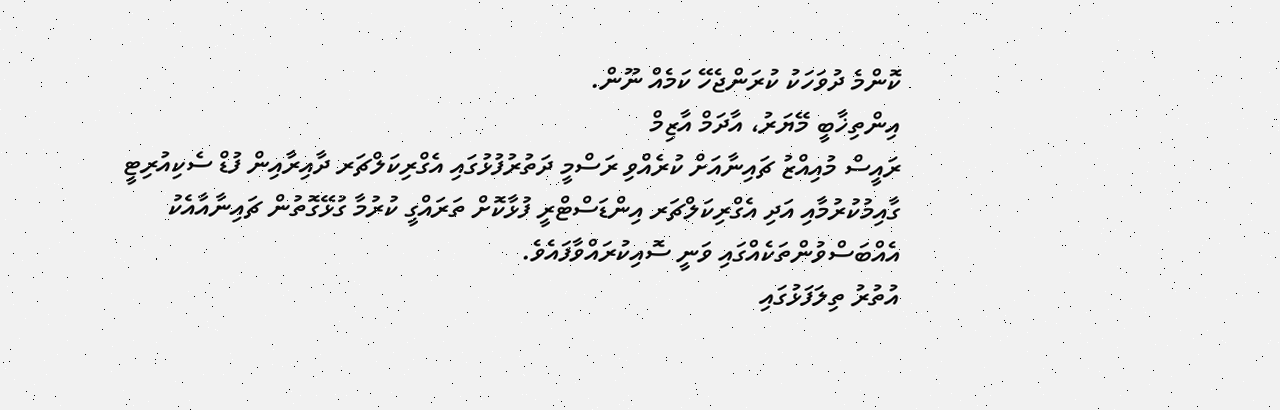ކޮންމެ ދުވަހަކު ކުރަންޖެހޭ ކަމެއް ނޫން.
އިންތިޚާބީ މޭޔަރު، އާދަމް އާޒިމް
ރައީސް މުއިއްޒު ޗައިނާއަށް ކުރެއްވި ރަސްމީ ދަތުރުފުޅުގައި އެގްރިކަލްޗަރ ދާއިރާއިން ފުޑް ސެކިއުރިޓީ ގާއިމުކުރުމާއި އަދި އެގްރިކަލްޗަރ އިންޑަސްޓްރީ ފުޅާކޮށް ތަރައްގީ ކުރުމާ ގުޅޭގޮތުން ޗައިނާއާއެކު އެއްބަސްވުންތަކެއްގައި ވަނީ ސޮއިކުރައްވާފައެވެ.
އުތުރު ތިލަފަޅުގައި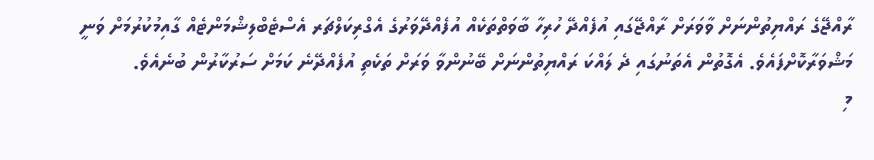ރާއްޖޭގެ ރައްޔިތުންނަށް ވާވަރަށް ރާއްޖޭގައި އުފެއްދޭ ހުރިހާ ބާވަތްތަކެއް އުފެއްދޭވަރުގެ އެގްރިކަލްޗަރ އެސްޓެބްލިޝްމަންޓެއް ގާއިމުކުރުމަށް ވަނީ މަޝްވަރާކޮށްފައެވެ. އެގޮތުން އެތަނުގައި ދެ ލައްކަ ރައްޔިތުންނަށް ބޭނުންވާ ވަރަށް ތަކެތި އުފެއްދޭނެ ކަމަށް ސަރުކާރުން ބުނެއެވެ.
މި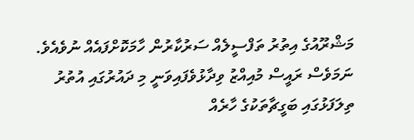މަޝްރޫއުގެ އިތުރު ތަފްސީލެއް ސަރުކާރުން ހާމަކޮށްފައެއް ނުވެއެވެ. ނަމަވެސް ރައީސް މުއިއްޒު ވިދާޅުވެފައިވަނީ މި ދައުރުގައި އުތުރު ތިލަފަޅުގައި ބަގީޗާތަކުގެ ހާރެއް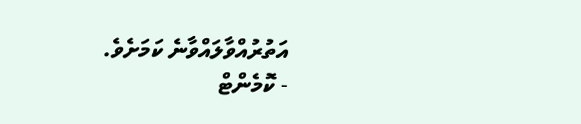އަތުރުއްވާލައްވާނެ ކަމަށެވެ.
- ކޮމެންޓް